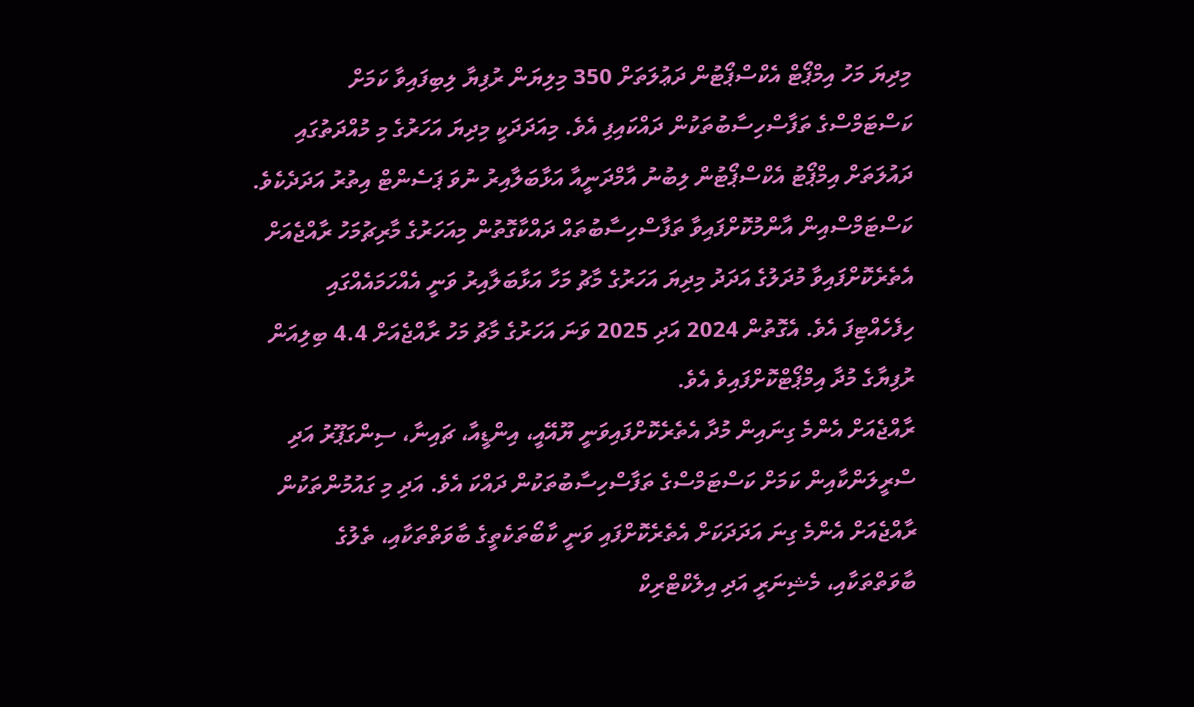މިދިޔަ މަހު އިމްޕޯޓް އެކްސްޕޯޓުން ދަޢުލަތަށް 350 މިލިޔަން ރުފިޔާ ލިބިފައިވާ ކަމަށް ކަސްޓަމްސްގެ ތަފާސްހިސާބުތަކުން ދައްކައިފި އެވެ. މިއަދަދަކީ މިދިޔަ އަހަރުގެ މި މުއްދަތުގައި ދައުލަތަށް އިމްޕޯޓު އެކްސްޕޯޓުން ލިބުނު އާމްދަނީއާ އަޅާބަލާއިރު ނުވަ ޕަސެންޓް އިތުރު އަދަދެކެވެ.
ކަސްޓަމްސްއިން އާންމުކޮށްފައިވާ ތަފާސްހިސާބުތައް ދައްކާގޮތުން މިއަހަރުގެ މާރިޗުމަހު ރާއްޖެއަށް އެތެރެކޮށްފައިވާ މުދަލުގެ އަދަދު މިދިޔަ އަހަރުގެ މާޗު މަހާ އަޅާބަލާއިރު ވަނީ އެއްހަމައެއްގައި ހިފެހެއްޓިފަ އެވެ. އެގޮތުން 2024 އަދި 2025 ވަނަ އަހަރުގެ މާޗު މަހު ރާއްޖެއަށް 4.4 ބިލިއަން ރުފިޔާގެ މުދާ އިމްޕޯޓްކޮށްފައިވެ އެވެ.
ރާއްޖެއަށް އެންމެ ގިނައިން މުދާ އެތެރެކޮށްފައިވަނީ ޔޫއޭއީ، އިންޑީއާ، ޗައިނާ، ސިންގަޕޫރު އަދި ސްރީލަންކާއިން ކަމަށް ކަސްޓަމްސްގެ ތަފާސްހިސާބުތަކުން ދައްކަ އެވެ. އަދި މި ގައުމުންތަކުން ރާއްޖެއަށް އެންމެ ގިނަ އަދަދަކަށް އެތެރެކޮށްފައި ވަނީ ކާބޯތަކެތީގެ ބާވަތްތަކާއި، ތެލުގެ ބާވަތްތަކާއި، މެޝިނަރީ އަދި އިލެކްޓްރިކް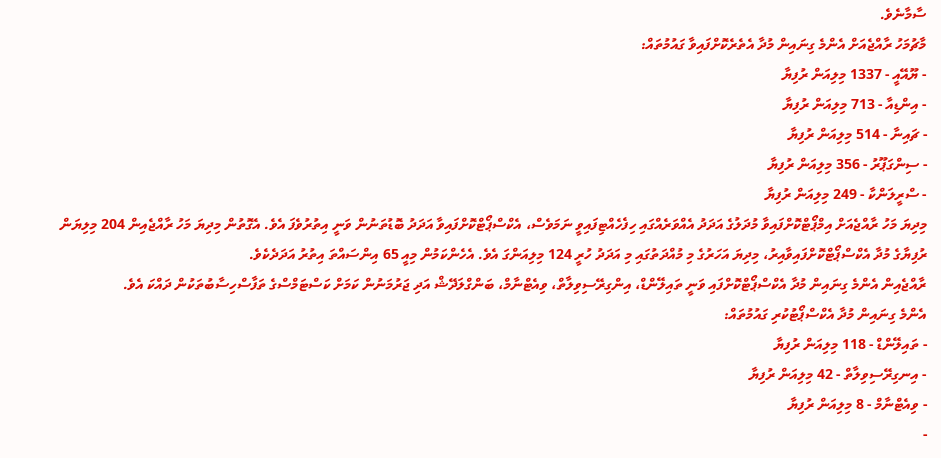ސާމާނެވެ.
މާޗުމަހު ރާއްޖެއަށް އެންމެ ގިނައިން މުދާ އެތެރެކޮށްފައިވާ ގައުމުތައް:
- ޔޫއޭއީ - 1337 މިލިއަން ރުފިޔާ
- އިންޑިއާ - 713 މިލިއަން ރުފިޔާ
- ޗައިނާ - 514 މިލިއަން ރުފިޔާ
- ސިންގަޕޫރު - 356 މިލިއަން ރުފިޔާ
- ސްރީލަންކާ - 249 މިލިއަން ރުފިޔާ
މިދިޔަ މަހު ރާއްޖެއަށް އިމްޕޯޓްކޮށްފައިވާ މުދަލުގެ އަދަދު އެއްވަރެއްގައި ހިފެހެއްޓިފައިވީ ނަމަވެސް، އެކްސްޕޯޓްކޮށްފައިވާ އަދަދު ބޮޑުތަނުން ވަނީ އިތުރުވެފަ އެވެ. އެގޮތުން މިދިޔަ މަހު ރާއްޖެއިން 204 މިލިޔަން ރުފިޔާގެ މުދާ އެކްސްޕޯޓްކޮށްފައިވާއިރު، މިދިޔަ އަހަރުގެ މި މުއްދަތުގައި މި އަދަދު ހުރީ 124 މިލިއަންގަ އެވެ. އެހެންކަމުން މިއީ 65 އިންސައްތަ އިތުރު އަދަދެކެވެ.
ރާއްޖެއިން އެންމެ ގިނައިން މުދާ އެކްސްޕޯޓްކޮށްފައި ވަނީ ތައިލޭންޑް، އިންގިރޭސިވިލާތް، ވިއެޓްނާމް، ބަންގްލަދޭޝް އަދި ޖަރުމަނުން ކަމަށް ކަސްޓަމްސްގެ ތަފާސްހިސާބުތަކުން ދައްކަ އެވެ.
އެންމެ ގިނައިން މުދާ އެކްސްޕޯޓުކުރި ގައުމުތައް:
- ތައިލޭންޑް - 118 މިލިއަން ރުފިޔާ
- އިނގިރޭސިވިލާތް - 42 މިލިއަން ރުފިޔާ
- ވިއެޓްނާމް - 8 މިލިއަން ރުފިޔާ
-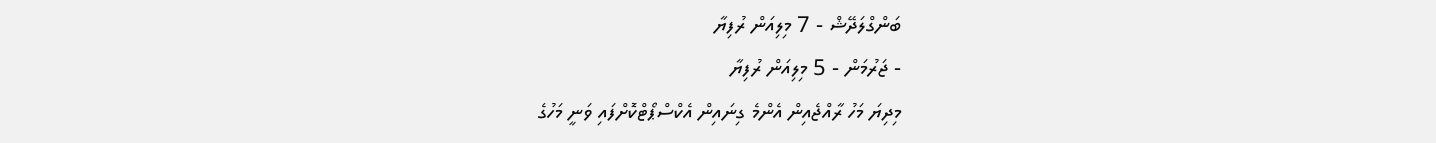ބަންގްލަދޭޝް - 7 މިލިއަން ރުފިޔާ
- ޖަރުމަން - 5 މިލިއަން ރުފިޔާ
މިދިޔަ މަހު ރާއްޖެއިން އެންމެ ގިނައިން އެކްސްޕޯޓްކޮށްފައި ވަނީ މަހުގެ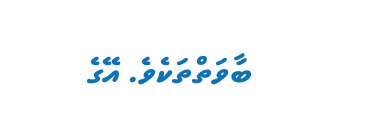ބާވަތްތަކެވެ. އޭގެ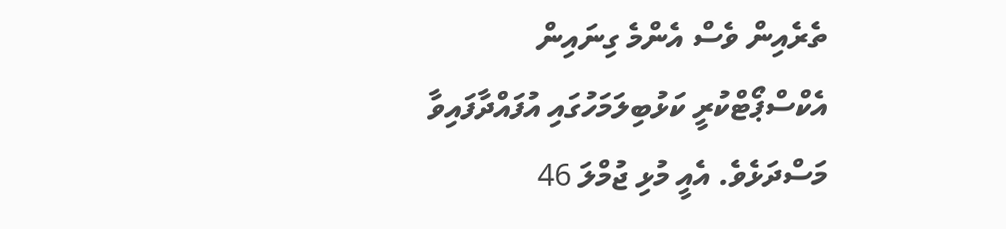ތެރެއިން ވެސް އެންމެ ގިނައިން އެކްސްޕޯޓްކުރީ ކަޅުބިލަމަހުގައި އުފައްދާފައިވާ މަސްދަޅެވެ. އެއީ މުޅި ޖުމްލަ 46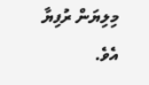މިލިޔަން ރުފިޔާ އެވެ.